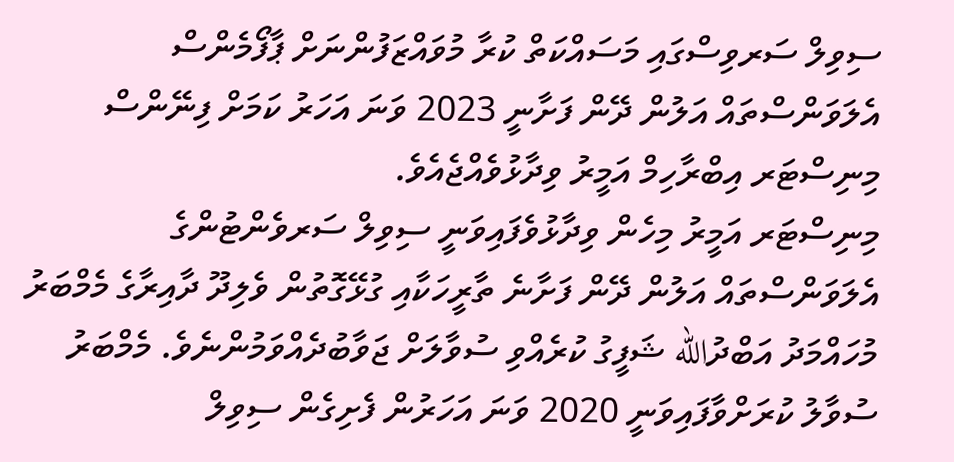ސިވިލް ސަރވިސްގައި މަސައްކަތް ކުރާ މުވައްޒަފުންނަށް ޕާފޯމެންސް އެލަވަންސްތައް އަލުން ދޭން ފަށާނީ 2023 ވަނަ އަހަރު ކަމަށް ފިނޭންސް މިނިސްޓަރ އިބްރާހިމް އަމީރު ވިދާޅުވެއްޖެއެވެ.
މިނިސްޓަރ އަމީރު މިހެން ވިދާޅުވެފައިވަނީ ސިވިލް ސަރވެންޓުންގެ އެލަވަންސްތައް އަލުން ދޭން ފަށާނެ ތާރީހަކާއި ގުޅޭގޮތުން ވެލިދޫ ދާއިރާގެ މެމްބަރު މުހައްމަދު އަބްދުالله ޝަފީގު ކުރެއްވި ސުވާލަށް ޖަވާބުދެއްވަމުންނެވެ. މެމްބަރު ސުވާލު ކުރަށްވާފައިވަނީ 2020 ވަނަ އަހަރުން ފެށިގެން ސިވިލް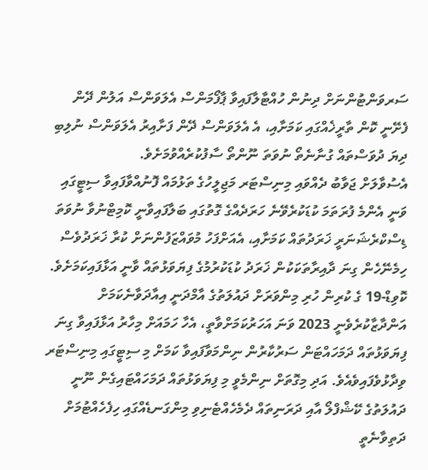ސަރވަންޓުންނަށް ދިނުން ހުއްޓާލާފައިވާ ޕާފޯމަންސް އެލަވަންސް އަލުން ދޭން ފެށޭނީ ކޮން ތާރީޚެއްގައި ކަމަށާއި، އެ އެލަވަންސް ދޭން ފަށާއިރު އެލަވަންސް ނުލިބި ދިޔަ ދުވަސްތައް ގުނާނެތޯ ނުވަތަ ނޫންތޯ ސާފުކުރެއްވުމަށެވެ.
އެސުވާލަށް ޖަވާބު ދެއްވައި މިނިސްޓަރ މަޖިލީހުގެ ތަޅުމައް ފޮނުއްވާފައިވާ ސިޓީގައި ވަނީ އެންމެ ފުރަތަމަ ކުޑަކުރެވޭނެ ހަރަދެއްގެ ގޮތުގައި ބަލާފައިވާނީ ކޮމިޓްނުވާ ނުވަތަ ޑިސްކްރެޝަނަރީ ޚަރަދުތައް ކަމަށާއި، އެއަށްފަހު މުވައްޒަފުންނަށް ކުރާ ޚަރަދުވެސް ހިމެނޭހެން ގިނަ ދާއިރާތަކަކުން ޚަރަދު ކުޑަކުރުމުގެ ފިޔަވަޅުތައް ވާނީ އަޅާފައިކަމަށެވެ.
ކޮވިޑް-19 ގެ ކުރިން ހުރި މިންވަރަށް ދައުލަތުގެ އާމްދަނީ އިއާދަވާނެކަމަށް އަންދާޒާކުރެވެނީ 2023 ވަނަ އަހަރުކަމަށްވާތީ، އެހާ ހަމައަށް މިހާރު އަޅާފައިވާ ގިނަ ފިޔަވަޅުތައް ދަމަހައްޓަން ސަރުކާރުން ނިންމަވާފައިވާ ކަމަށް މި ސިޓީގައި މިނިސްޓަރ ވިދާޅުވެފައިވެއެވެ. އަދި މިގޮތަށް ނިންމެވީ މި ފިޔަވަޅުތައް ދަމަހައްޓައިގެން ނޫނީ ދައުލަތުގެ ކޭޝްފްލޯ އާއި ދަރަނިތައް ދެމެހެއްޓެނިވި މިންގަނޑެއްގައި ހިފެހެއްޓުމަށް ދަތިވާނެތީ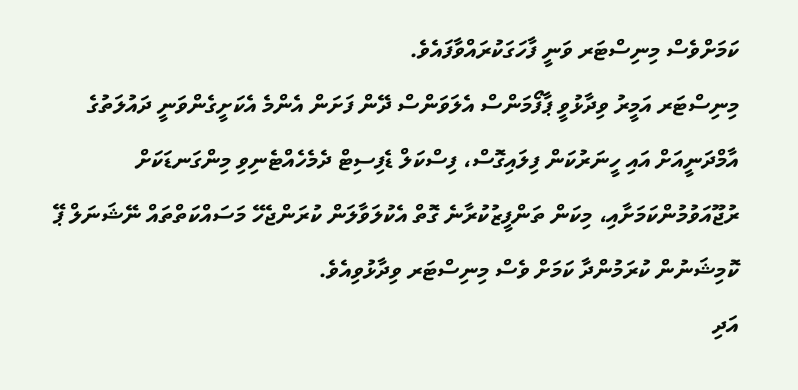ކަމަށްވެސް މިނިސްޓަރ ވަނީ ފާހަގަކުރައްވާފައެވެ.
މިނިސްޓަރ އަމީރު ވިދާޅުވީ ޕާފޯމަންސް އެލަވަންސް ދޭން ފަށަން އެންމެ އެކަށީގެންވަނީ ދައުލަތުގެ އާމްދަނީއަށް އައި ހީނަރުކަން ފިލައިގޮސް، ފިސްކަލް ޑެފިސިޓް ދެމެހެއްޓެނިވި މިންގަނޑަކަށް ރުޖޫއަވުމުންކަމަށާއި، މިކަން ތަންފީޒުކުރާނެ ގޮތް އެކުލަވާލަން ކުރަންޖެހޭ މަސައްކަތްތައް ނޭޝަނަލް ޕޭ ކޮމިޝަނުން ކުރަމުންދާ ކަމަށް ވެސް މިނިސްޓަރ ވިދާޅުވިއެވެ.
އަދި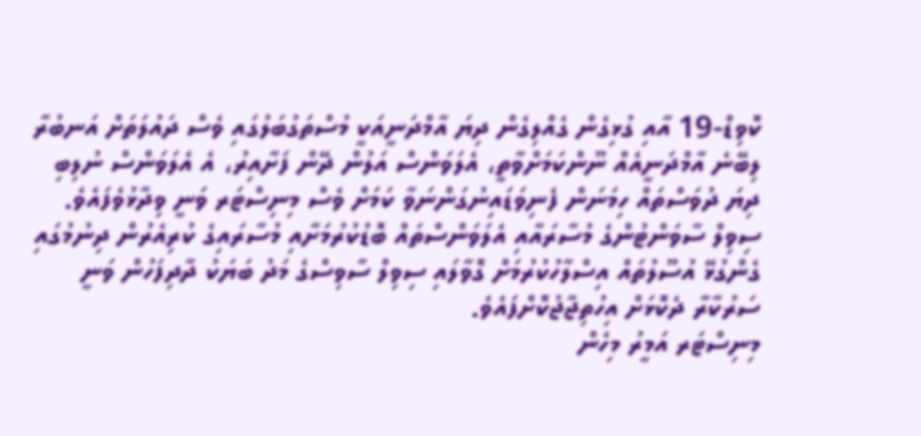ކޮވިޑް-19 އާއި ގުޅިގެން ގެއްލިގެން ދިޔަ އާމްދަނީއަކީ މުސްތަގުބަލުގައި ވެސް ދައުލަތަށް އަނބުރާ ލިބޭނެ އާމްދަނީއެއް ނޫންކަމަށްވާތީ، އެލަވަންސް އަލުން ދޭން ފަށާއިރު، އެ އެލަވަންސް ނުލިބި ދިޔަ ދުވަސްތައް ހިމަނަން ފެނިވަޑައިނުގަންނަވާ ކަމަށް ވެސް މިނިސްޓަރ ވަނީ ވިދާޅުވެފައެވެ.
ސިވިލް ސާވަންޓުންގެ މުސާރައާއި އެލަވަންސްތައް ބޮޑުކުރުމަށާއި މުސާރައިގެ ކުރިއެރުން ދިނުމުގައި ގެންގުޅޭ އުސޫލުތައް އިސްލާހުކުރުމަށް ގޮވާލައި ސިވިލް ސާވިސްގެ މަދު ބަޔަކު ދާދިފަހުން ވަނީ ސަރުކާރާ ދެކޮޅަށް އިހުތިޖާޖުކޮށްފައެވެ.
މިނިސްޓަރ އަމީރު މިހެން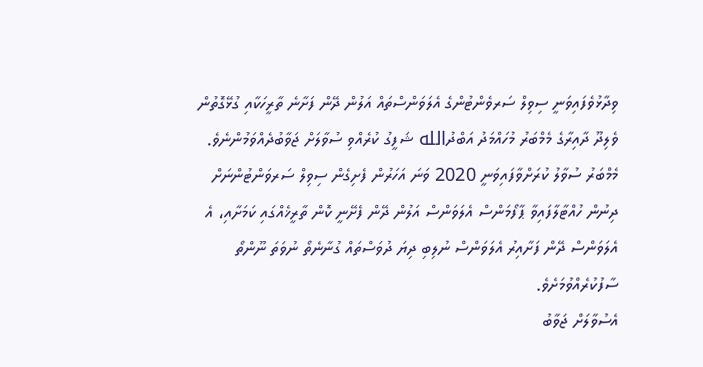ވިދާޅުވެފައިވަނީ ސިވިލް ސަރވެންޓުންގެ އެލަވަންސްތައް އަލުން ދޭން ފަށާނެ ތާރީހަކާއި ގުޅޭގޮތުން ވެލިދޫ ދާއިރާގެ މެމްބަރު މުހައްމަދު އަބްދުالله ޝަފީގު ކުރެއްވި ސުވާލަށް ޖަވާބުދެއްވަމުންނެވެ. މެމްބަރު ސުވާލު ކުރަށްވާފައިވަނީ 2020 ވަނަ އަހަރުން ފެށިގެން ސިވިލް ސަރވަންޓުންނަށް ދިނުން ހުއްޓާލާފައިވާ ޕާފޯމަންސް އެލަވަންސް އަލުން ދޭން ފެށޭނީ ކޮން ތާރީޚެއްގައި ކަމަށާއި، އެ އެލަވަންސް ދޭން ފަށާއިރު އެލަވަންސް ނުލިބި ދިޔަ ދުވަސްތައް ގުނާނެތޯ ނުވަތަ ނޫންތޯ ސާފުކުރެއްވުމަށެވެ.
އެސުވާލަށް ޖަވާބު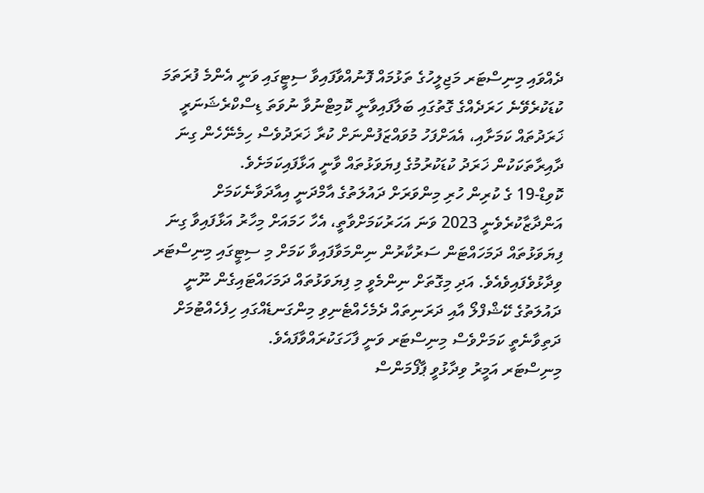ދެއްވައި މިނިސްޓަރ މަޖިލީހުގެ ތަޅުމައް ފޮނުއްވާފައިވާ ސިޓީގައި ވަނީ އެންމެ ފުރަތަމަ ކުޑަކުރެވޭނެ ހަރަދެއްގެ ގޮތުގައި ބަލާފައިވާނީ ކޮމިޓްނުވާ ނުވަތަ ޑިސްކްރެޝަނަރީ ޚަރަދުތައް ކަމަށާއި، އެއަށްފަހު މުވައްޒަފުންނަށް ކުރާ ޚަރަދުވެސް ހިމެނޭހެން ގިނަ ދާއިރާތަކަކުން ޚަރަދު ކުޑަކުރުމުގެ ފިޔަވަޅުތައް ވާނީ އަޅާފައިކަމަށެވެ.
ކޮވިޑް-19 ގެ ކުރިން ހުރި މިންވަރަށް ދައުލަތުގެ އާމްދަނީ އިއާދަވާނެކަމަށް އަންދާޒާކުރެވެނީ 2023 ވަނަ އަހަރުކަމަށްވާތީ، އެހާ ހަމައަށް މިހާރު އަޅާފައިވާ ގިނަ ފިޔަވަޅުތައް ދަމަހައްޓަން ސަރުކާރުން ނިންމަވާފައިވާ ކަމަށް މި ސިޓީގައި މިނިސްޓަރ ވިދާޅުވެފައިވެއެވެ. އަދި މިގޮތަށް ނިންމެވީ މި ފިޔަވަޅުތައް ދަމަހައްޓައިގެން ނޫނީ ދައުލަތުގެ ކޭޝްފްލޯ އާއި ދަރަނިތައް ދެމެހެއްޓެނިވި މިންގަނޑެއްގައި ހިފެހެއްޓުމަށް ދަތިވާނެތީ ކަމަށްވެސް މިނިސްޓަރ ވަނީ ފާހަގަކުރައްވާފައެވެ.
މިނިސްޓަރ އަމީރު ވިދާޅުވީ ޕާފޯމަންސް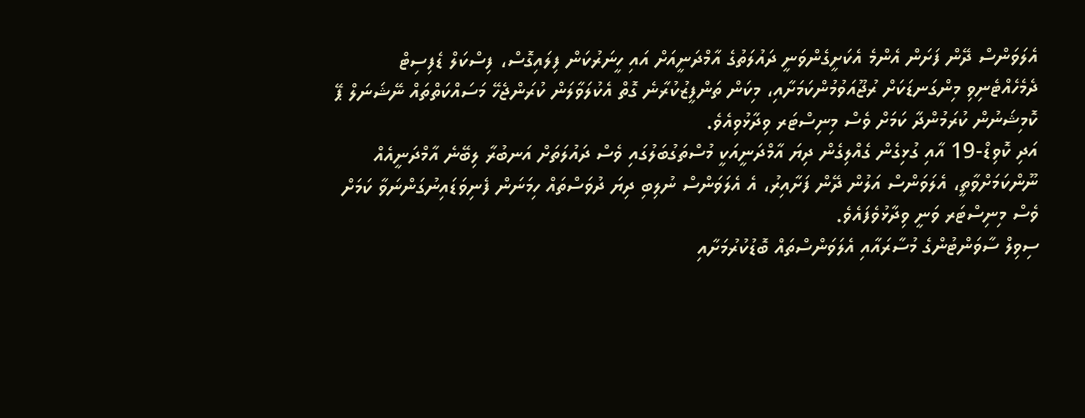އެލަވަންސް ދޭން ފަށަން އެންމެ އެކަށީގެންވަނީ ދައުލަތުގެ އާމްދަނީއަށް އައި ހީނަރުކަން ފިލައިގޮސް، ފިސްކަލް ޑެފިސިޓް ދެމެހެއްޓެނިވި މިންގަނޑަކަށް ރުޖޫއަވުމުންކަމަށާއި، މިކަން ތަންފީޒުކުރާނެ ގޮތް އެކުލަވާލަން ކުރަންޖެހޭ މަސައްކަތްތައް ނޭޝަނަލް ޕޭ ކޮމިޝަނުން ކުރަމުންދާ ކަމަށް ވެސް މިނިސްޓަރ ވިދާޅުވިއެވެ.
އަދި ކޮވިޑް-19 އާއި ގުޅިގެން ގެއްލިގެން ދިޔަ އާމްދަނީއަކީ މުސްތަގުބަލުގައި ވެސް ދައުލަތަށް އަނބުރާ ލިބޭނެ އާމްދަނީއެއް ނޫންކަމަށްވާތީ، އެލަވަންސް އަލުން ދޭން ފަށާއިރު، އެ އެލަވަންސް ނުލިބި ދިޔަ ދުވަސްތައް ހިމަނަން ފެނިވަޑައިނުގަންނަވާ ކަމަށް ވެސް މިނިސްޓަރ ވަނީ ވިދާޅުވެފައެވެ.
ސިވިލް ސާވަންޓުންގެ މުސާރައާއި އެލަވަންސްތައް ބޮޑުކުރުމަށާއި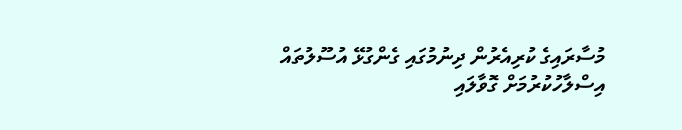މުސާރައިގެ ކުރިއެރުން ދިނުމުގައި ގެންގުޅޭ އުސޫލުތައް އިސްލާހުކުރުމަށް ގޮވާލައި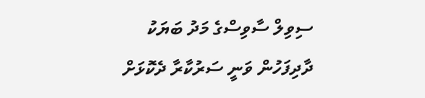ސިވިލް ސާވިސްގެ މަދު ބަޔަކު ދާދިފަހުން ވަނީ ސަރުކާރާ ދެކޮޅަށް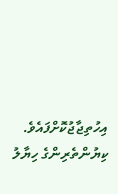އިހުތިޖާޖުކޮށްފައެވެ.
ކިޔުންތެރިންގެ ހިޔާލު